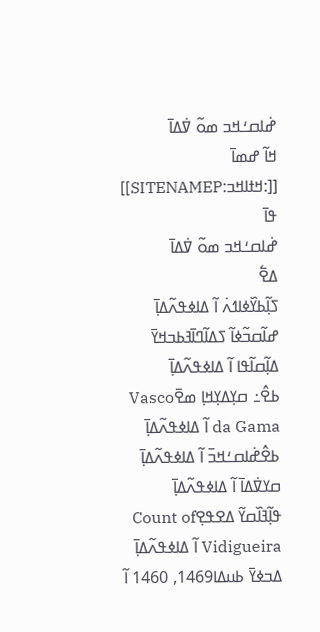ߝ߭ߊߛߑߞߏ ߘߋ߬ ߜ߭ߡߊ߫
ߞߊ߬ ߝߘߊ߫ [[:ߞߙߊߞߏ:SITENAMEP]] ߟߊ߫
ߝ߭ߊߛߑߞߏ ߘߋ߬ ߜ߭ߡߊ߫
ߡߐ߱
ߖߊ߲߬ߕߌ߰ߦߊߗߍ߭ ߊ߬ ߡߊߦߟߍ߬ߡߊ߲߫
ߝߊ߬ߛߏ߬ߦߊ߬ ߖߡߊ߬ߣߊ߫ߔߕߏߞߌ߫ ߡߊ߲߬ߛߊ߬ߟߊ ߊ߬ ߡߊߦߟߍ߬ߡߊ߲߫
ߕߐ߮߸ ߛߌ߲ߡߌ߲ߞߊ߲ ߘߐ߫Vasco da Gama ߊ߬ ߡߊߦߟߍ߬ߡߊ߲߫
ߕߐ߮ߝ߭ߊߛߑߞߏ߫ ߊ߬ ߡߊߦߟߍ߬ߡߊ߲߫
ߛߌߜ߭ߡߊ߫ ߊ߬ ߡߊߦߟߍ߬ߡߊ߲߫
ߟߊ߲߬ߔߊ߰ߛߌ߬ ߡߐߟߐ߲Count of Vidigueira ߊ߬ ߡߊߦߟߍ߬ߡߊ߲߫
ߡߏߦߌ߫ ߕߎߡߊ1469, 1460 ߊ߬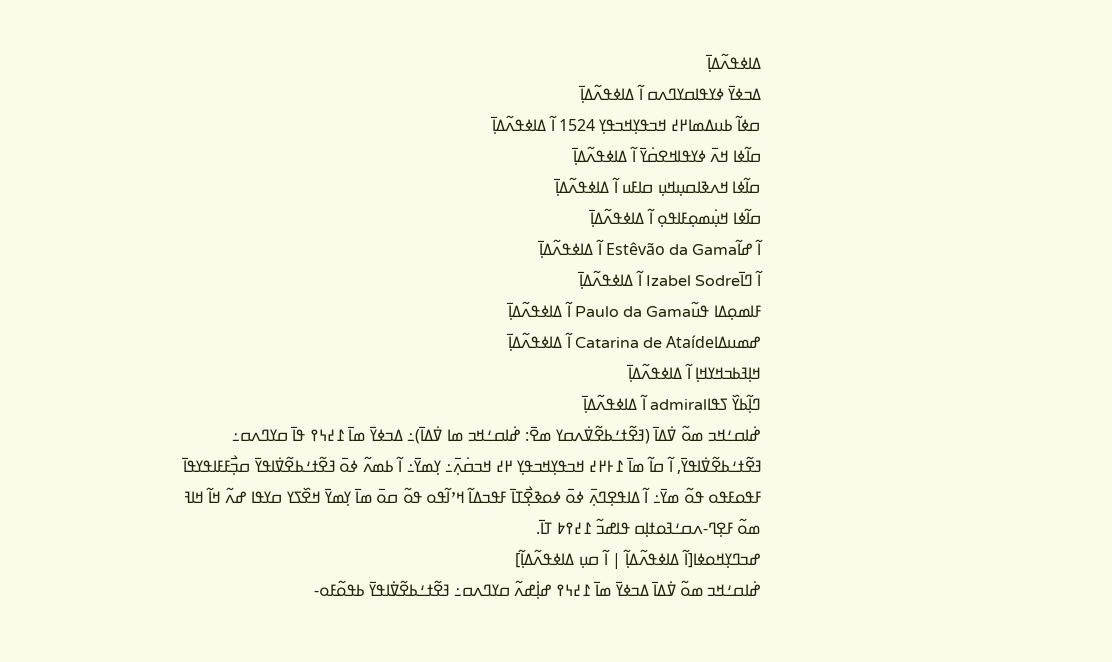ߡߊߦߟߍ߬ߡߊ߲߫
ߡߏߦߌ߫ ߦߌߟߊߛߌߣߍߛ ߊ߬ ߡߊߦߟߍ߬ߡߊ߲߫
ߛߦߊ߬ ߕߎߡߘߊ߂߄ ߞߏߟߌ߲ߞߏߟߌ߲ 1524 ߊ߬ ߡߊߦߟߍ߬ߡߊ߲߫
ߛߊ߬ߦߊ ߞߍ߫ ߦߌߟߊߞߐߛ߭ߌ߫ ߊ߬ ߡߊߦߟߍ߬ߡߊ߲߫
ߛߊ߬ߦߊ ߞߍߢߊߛߎ߲ߞߎ߲ ߛߊߓߎ ߊ߬ ߡߊߦߟߍ߬ߡߊ߲߫
ߛߊ߬ߦߊ ߞߎ߲߭ߘߋ߲ߓߊߟߋ߲ ߊ߬ ߡߊߦߟߍ߬ߡߊ߲߫
ߊ߬ ߝߊ߬Estêvão da Gama ߊ߬ ߡߊߦߟߍ߬ߡߊ߲߫
ߊ߬ ߣߊ߫Izabel Sodre ߊ߬ ߡߊߦߟߍ߬ߡߊ߲߫
ߓߊߘߋ߲ߡߊ ߟߎ߬Paulo da Gama ߊ߬ ߡߊߦߟߍ߬ߡߊ߲߫
ߝߘߎߡߊCatarina de Ataíde ߊ߬ ߡߊߦߟߍ߬ߡߊ߲߫
ߞߊ߲ߔߕߏߞߌߞߊ߲ ߊ߬ ߡߊߦߟߍ߬ߡߊ߲߫
ߣߊ߲߬ߕߌ߰ ߖߟߊadmiral ߊ߬ ߡߊߦߟߍ߬ߡߊ߲߫
ߝ߭ߊߛߑߞߏ ߘߋ߬ ߜ߭ߡߊ߫ (ߔߐ߬ߙߑߕߐ߬ߜ߭ߍߛߌ ߘߐ߫: ߝ߭ߊߛߑߞߏ ߘߊ ߜ߭ߡߊ߫)߸ ߡߏߦߌ߫ ߘߊ߫ ߁߄߆߉ ߟߊ߫ ߛߌߣߍߛ߸ ߔߐ߬ߙߑߕߐ߬ߜ߭ߊߟߌ߫, ߊ߬ ߛߊ߬ ߘߊ߫ ߁߅߂߄ ߞߏߟߌ߲ߞߏߟߌ߲ ߂߄ ߞߏߛ߭ߍ߲߫߸ ߌ߲ߘߌ߫߸ ߊ߬ ߕߘߍ߬ ߦߋ߫ ߔߐ߬ߙߑߕߐ߬ߜ߭ߊߟߌ߫ ߛߏ߲߯ߓߓߊߟߌߟߊ߫ ߓߟߋߓߟߋ ߟߋ߬ ߘߌ߫߸ ߊ߬ ߡߊߟߐ߲ߣߍ߲߫ ߦߋ߫ ߦߋߢߐ߲߯ߠߊ߫ ߓߟߏߡߊ߬ ߞߴߊ߬ߟߋ ߟߋ߬ ߛߋ߫ ߘߊ߫ ߌ߲ߘߌ߫ ߞߐ߰ߖߌ ߛߌߟߊ ߝߍ߬ ߞߊ߬ ߞߊߔ ߘߋ߬ ߓߐ߲ߣ-ߍߛߑߔߋߙߊ߲ߛ ߟߊߝߏ߬ ߁߄߉߈ ߠߊ߫.
ߝߏߣߌ߲ߞߋߦߊ[ߊ߬ ߡߊߦߟߍ߬ߡߊ߲߬ | ߊ߬ ߛߎ߲ ߡߊߦߟߍ߬ߡߊ߲߬]
ߝ߭ߊߛߑߞߏ ߘߋ߬ ߜ߭ߡߊ߫ ߡߏߦߌ߫ ߘߊ߫ ߁߄߆߉ ߝߊ߲߭ߝߍ߬ ߛߌߣߍߛ߸ ߔߐ߬ߙߑߕߐ߬ߜ߭ߊߟߌ߫ ߕߟߋ߬ߓߋ-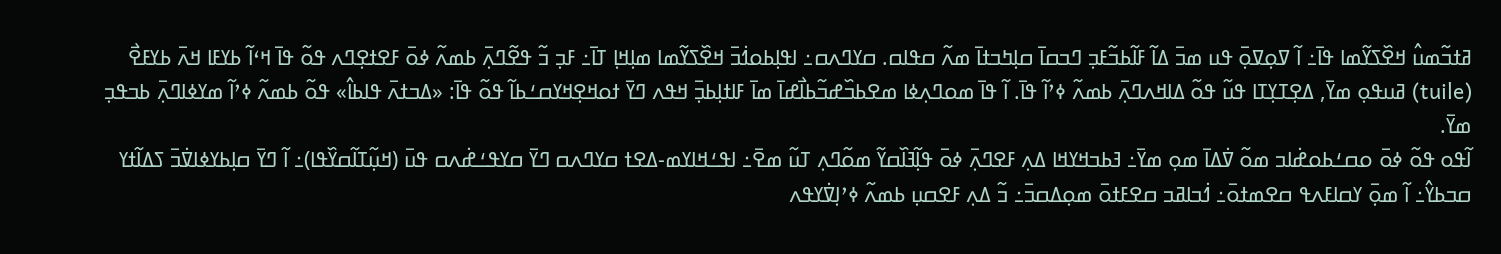ߥߙߏ߬ߘߎ߮ ߞߐ߰ߖߌ߬ߘߊ ߟߊ߫߸ ߊ߬ ߜߋ߲ߜߋ߲߫ ߟߎ ߘߏ߫ ߡߊ߬ ߓߊ߬ߕߏ߬ߓߏ߲ ߣߏߛߊ߫ ߛߊ߲ߤߏߙߊ߫ ߘߍ߬ ߛߟߊߛ. ߛߌߣߍߛ߸ ߊߟߊ߲ߕߋߗ߭ߏ߫ ߞߐ߰ߖߌ߬ߘߊ ߘߊ߲ߞߊ߲ ߠߊ߫߸ ߓߏ߲ ߏ߬ ߟߐ߬ߣߍ߲߫ ߕߘߍ߬ ߦߋ߫ ߓߐߙߐ߲ߣߍ ߟߋ߬ ߟߊ߫ ߞߵߊ߬ ߕߌߓߊ ߞߍ߫ ߕߌߓߐ߯ (tuile) ߥߎߟߋ߲ ߘߌ߫, ߡߐ߲ߠߌ߲ߠߊ ߟߎ߬ ߟߋ߬ ߡߊߞߍߣߍ߲߫ ߕߘߍ߬ ߦߴߊ߬ ߟߊ߫. ߊ߬ ߟߊ߫ ߘߋߣߍ߲ߦߊ ߘߐߕߏ߰ߝߏ߬ߕߊ߯ߝߊ߫ ߘߊ߫ ߓߊߙߊ߲ߕߏ߲߫ ߞߟߍ ߣߌ߫ ߙߋߞߐ߲ߞߌߛߑߕߊ߬ ߟߋ߬ ߟߊ߫: «ߡߏߙߍ߫ ߟߊߕߊ߮» ߟߋ߬ ߕߘߍ߬ ߦߴߊ߬ ߘߌߦߊߣߍ߲߫ ߕߏߟߏ߲ ߘߌ߫.
ߊ߬ߟߋ ߟߋ߬ ߦߋ߫ ߋߛߑߕߋߝ߭ߊߏ ߘߋ߬ ߜ߭ߡߊ߫ ߘߋ߲ ߘߌ߫߸ ߔߕߏߞߌߞߊ ߡߍ߲ ߓߐߣߍ߲߫ ߦߋ߫ ߟߊ߲߬ߔߊ߰ߛߌ߬ ߘߋ߬ߣߍ߲ ߠߎ߬ ߘߐ߫߸ ߊߟߑߞߊߌߘ-ߡߐߙ ߛߌߣߍߛ ߣߌ߫ ߛߌߟߑߝ߭ߍߛ ߟߎ߫ (ߞߎ߲߬ߠߊ߬ߛߌ߰ߟߊ)߸ ߊ߬ ߣߌ߫ ߛߊ߲ߕߌߦߊߜ߭ߏ߫ ߖߡߊ߬ߙߌ ߛߏߕߌ߮߸ ߊ߬ ߘߋ߲߫ ߌߛߊߓߍߟ ߛߐߘߙߋ߫߸ ߗ߭ߏߊߥߏ ߛߐߓߙߋ߫ ߘߋ߲ߡߛߏ߫߸ ߏ߬ ߡߍ߲ ߓߐߛߎ߲ ߕߘߍ߬ ߦߴߊ߲ߜ߭ߌߟߍ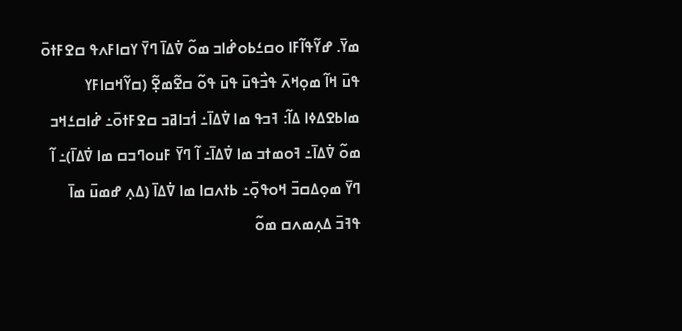ߘߌ߫. ߝߌ߬ߟߊ߬ߓߊ ߋߛߑߕߋߝ߭ߊߏ ߘߋ߬ ߜ߭ߡߊ߫ ߣߌ߫ ߌߛߊߓߍߟ ߛߐߓߙߋ߫ ߟߎ߫ ߞߊ߬ ߘߋ߲ߞߍ߫ ߟߏ߯ߟߎ߫ ߟߎ߫ ߟߋ߬ ߛߐ߬ߘߐ߲߬ (ߛߌ߬ߞߛߊߓߌ ߘߊߕߐߡߦߊ ߡߊ߬: ߔߏߟ ߘߊ ߜ߭ߡߊ߫߸ ߗ߭ߏߊߥߏ ߛߐߓߙߋ߫߸ ߝ߭ߊߛߑߞߏ ߘߋ߬ ߜ߭ߡߊ߫߸ ߔߋߘߙߏ ߘߊ ߜ߭ߡߊ߫߸ ߊ߬ ߣߌ߫ ߓߎߋߣߏߛ ߘߊ ߜ߭ߡߊ߫)߸ ߊ߬ ߣߌ߫ ߘߋ߲ߡߛߏ߫ ߞߋߟߋ߲߫߸ ߕߙߍߛߊ ߘߊ ߜ߭ߡߊ߫ (ߡߍ߲ ߝߘߎ߫ ߘߊ߫ ߟߔߏ߫ ߡߍ߲ߘߍߛ ߘߋ߬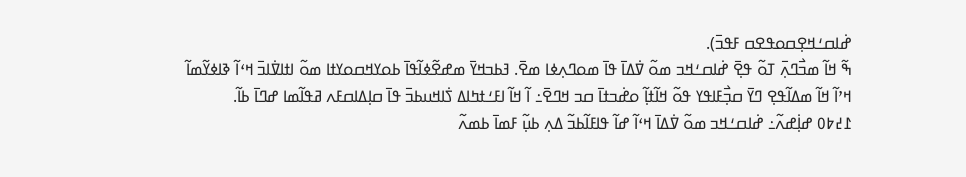ߝ߭ߊߛߑߞߐ߲ߛߋߟߐߛ ߓߟߏ߫).
ߒ߬ ߞߊ߬ ߘߏ߯ߣߍ߲߫ ߠߋ߬ ߟߐ߲߫ ߝ߭ߊߛߑߞߏ ߘߋ߬ ߜ߭ߡߊ߫ ߟߊ߫ ߘߋߣߍ߲ߦߊ ߘߐ߫. ߔߕߏߞߌ߫ ߘߝߐ߬ߦߊ߬ߟߊ߫ ߕߋߌߞߛߋߌߙߊ ߘߋ߬ ߊߙߊߜ߭ߊߏ߫ ߞߵߊ߬ ߢߊߦߌ߬ߘߊ߬ ߞߴߊ߬ ߞߊ߬ ߘߡߊ߬ߟߐ߲ ߣߌ߫ ߛߏ߲߯ߓߊߟߌ ߟߋ߬ ߞߊ߬ߙߊ߲߬ ߋߝ߭ߏߙߊ߫ ߛߏ ߞߣߐ߫߸ ߊ߬ ߞߊ߬ ߊߓߑߙߤߊߡ ߖ߭ߊߞߎߕߏ߫ ߟߊ߫ ߛߊ߲ߡߊߛߓߍ ߥߟߊ߬ߘߊ ߝߣߊ߫ ߕߊ߬.
߁߄߈߀ ߝߊ߲߭ߝߍ߬߸ ߝ߭ߊߛߑߞߏ ߘߋ߬ ߜ߭ߡߊ߫ ߞߵߊ߬ ߝߊ߬ ߟߊߓߊ߬ߕߏ߬ ߡߍ߲ ߕߎ߲߬ ߓߘߊ߫ ߕߘߍ߬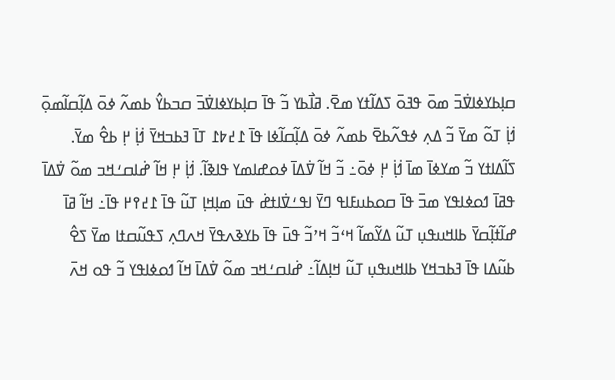ߛߊ߲ߕߌߦߊߜ߭ߏ߫ ߘߋ߫ ߟߔߋ߫ ߖߡߊ߬ߙߌ ߘߐ߫. ߥߊ߯ߕߌ ߏ߬ ߟߊ߫ ߛߊ߲ߕߌߦߊߜ߭ߏ߫ ߛߏߕߌ߮ ߕߘߍ߬ ߦߋ߫ ߡߊ߲߬ߛߊ߬ߘߋ߲߫ ߗ߭ߊ߲߭ ߠߋ߬ ߘߌ߫ ߏ߬ ߡߍ߲ ߦߟߍ߬ߕߐ߫ ߕߘߍ߬ ߦߋ߫ ߡߊ߲߬ߛߊ߬ߦߊ ߟߊ߫ ߁߄߈߁ ߠߊ߫ ߔߕߏߞߌ߫ ߗ߭ߊ߲߭ ߂߲ ߕߐ߮ ߘߌ߫. ߖߊ߬ߡߊߙߌ ߏ߬ ߘߌߦߊ߫ ߘߊ߫ ߗ߭ߊ߲߭ ߂߲ ߦߋ߫߸ ߏ߬ ߞߊ߬ ߜ߭ߡߊ߫ ߦߋߝߊߘߌ ߟߊߢߊ߬. ߗ߭ߊ߲߭ ߂߲ ߞߊ߬ ߝ߭ߊߛߑߞߏ ߘߋ߬ ߜ߭ߡߊ߫ ߟߥߊ߫ ߗߋߦߊߟߌ ߘߏ߫ ߟߊ߫ ߛߋߕߎߓߊߟ ߣߌ߫ ߊߟߑߜ߭ߊߙߝ߭ ߟߎ߫ ߘߊ߲ߞߊ߲ ߠߎ߬ ߟߊ߫ ߁߄߉߂ ߟߊ߫߸ ߞߊ߬ ߥߊ߫ ߝߊ߬ߙߊ߲߬ߛߌ߫ ߕߊߞߎߟߎ߲ ߠߎ߬ ߡߌ߬ߘߊ߬ ߞߵߏ߬ ߞߴߏ߬ ߟߎ߫ ߟߊ߫ ߕߌߢߍߟߌ߫ ߞߍߣߍ߲ ߖߟߎ߬ߛߙߊ ߘߌ߫ ߖߐ߮ ߕߎ߬ߡߊ ߟߊ߫ ߔߕߏߞߌ ߕߊߞߎߟߎ߲ ߠߎ߬ ߞߊ߲ߡߊ߬߸ ߝ߭ߊߛߑߞߏ ߘߋ߬ ߜ߭ߡߊ߫ ߞߊ߬ ߗߋߦߊߟߌ ߏ߬ ߟߋ ߞߍ߫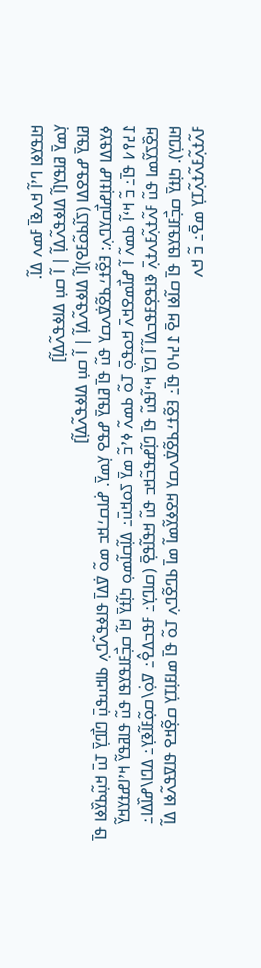ߞߊߟߌߦߊ ߣߴߊ߬ ߞߍߢߊ߫ ߓߘߍ ߡߊ߬.
ߌ߲ߘߌ߫ ߥߊߟߌ[ߊ߬ ߡߊߦߟߍ߬ߡߊ߲߬ | ߊ߬ ߛߎ߲ ߡߊߦߟߍ߬ߡߊ߲߬]
ߥߊߟߌ߫ ߝߟߐߡߊ (ߖߊ߬ߕߋ߬ߓߐ)[ߊ߬ ߡߊߦߟߍ߬ߡߊ߲߬ | ߊ߬ ߛߎ߲ ߡߊߦߟߍ߬ߡߊ߲߬]
ߦߌߟߡߊ ߝߊߙߊ߲ߝߊ߯ߛߌߣߍ߲: ߔߐ߬ߙߑߕߐ߬ߜ߭ߍߛߌ ߟߎ߬ ߟߊ߫ ߥߊߟߌ߫ ߝߟߐ ߌ߲ߘߌ߫. ߝ߭ߊߛߑߞߏ ߘߋ߬ ߜ߭ߡߊ߫ ߟߊߦߟߍ߬ߣߍ߲ ߕߊߞߎߟߎ߲߫ ߣߊ߯ߣߌ߲߫ ߠߎ߫ ߞߎ߲߬ߕߌ߰ߦߊ ߟߊ߫ ߁߄߉߇ ߟߊ߫߸ ߏ߬ ߞߵߊ߬ ߕߘߍ߬ ߊ߬ ߝߊ߯ߘߐߞߍ߫ ߞߋߟߋ߲߫ ߠߋ߬ ߕߘߍ߬ ߦߴߏ߬ ߘߌ߫ ߖߋߞߎ߫߸ ߡߊ߲߬ߛߊ߬ߘߋ߲ ߤߊ߲߬ߙߌ߫ ߞߊ߬ ߛߏ߲߯ߓߊߟߌߟߊ ߟߎ߬ ߟߊߥߟߌ߬ ߞߴߊߝߙߌߞߌ߬ ߞߐ߰ߖߌ߬ߘߊ ߟߎ߬ ߓߍ߬ߙߍ߲߬ߓߍߙߍ߲߫ ߢߊߟߐ߲ߓߟߏߡߊ߬ ߊ߬ ߣߌ߫ ߞߵߊ߬ߟߎ߬ ߟߊ߫ ߣߊ߲߬ߝߟߏ߬ߞߏ ߟߎ߬ ߞߟߊ߬ߟߐ߲߫ (ߛߊߣߌ߲߸ ߓߟߏߡߐ߮߸ ߜߋ߲߭\ߛߋ߲߬ߓߊ߬ߢߌ߲߸ ߡߣߊ\ߝߊ߰ߡߊ߸ ߞߊߣߌ߲). ߤߊ߲ߙߌ߫ ߛߏ߲߯ߓߊߟߌߟߊ ߟߊ߫ ߛߊ߬ߦߊ ߞߐ߫ ߁߄߆߀ ߟߊ߫߸ ߔߐ߬ߙߑߕߐ߬ߜ߭ߍߛߌ ߞߐߦߌ߬ߘߊ߬ ߘߊ߫ ߕߣߐ߬ߣߍ߲ ߠߋ߬ ߟߊ߫ ߘߊߓߊ߲ߠߌ߲ ߛߐ߲߬ߞߐ ߟߊߜߟߍ߬ߦߊ ߡߊ߬ ߓߍ߬ߙߍ߲߬ߓߍ߬ߙߍ߲߬ߠߌ߲ ߘߐ߫߸ ߏ߬ ߞߍ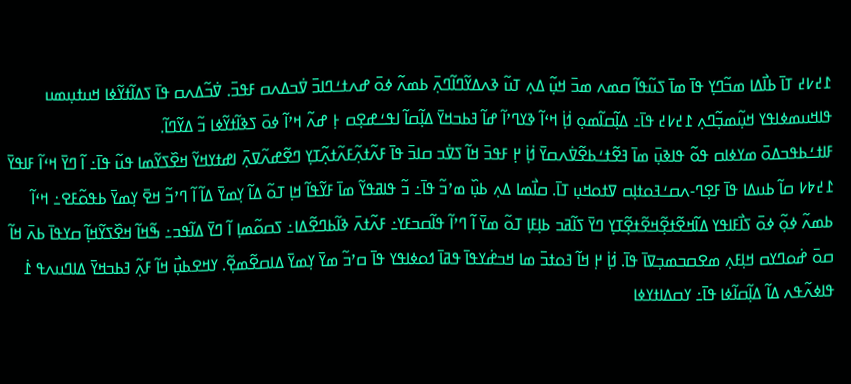߁߄߇߄ ߠߊ߫ ߕߊ߯ߡߊ ߘߏ߬ߣߌ߲ ߟߊ߫ ߘߊ߫ ߖߎ߬ߟߊ߬ ߛߘߍ ߘߏ߫ ߞߎ߲߬ ߡߍ߲ ߠߎ߬ ߢߍߡߌ߬ߣߊ߬ߣߍ߲߫ ߕߘߍ߬ ߦߋ߫ ߝߍߙߑߣߊߏ߫ ߜ߭ߏߡߍߛ ߓߟߏ߫. ߜ߭ߏ߬ߡߍߛ ߟߊ߫ ߖߡߊ߬ߙߌ߬ߦߊ ߞߎߙߎ߲ߘߎ ߟߊߞߎߘߦߊߟߌ ߞߎ߲߬ߘߏ߲߬ߣߍ߲ ߁߄߇߄ ߟߊ߫߸ ߡߊ߲߬ߛߊ߬ߘߋ߲ ߗ߭ߊ߲߭ ߞߵߊ߬ ߢߌߣߴߊ߬ ߝߊ߬ ߔߕߏߞߌ߫ ߡߊ߲߬ߛߊ߬ ߊߟߑߝߐ߲ߛ ߅߲ ߝߍ߬ ߞߴߊ߬ ߦߋ߫ ߖߢߊ߬ߙߌ߬ߦߊ ߏ߬ ߡߌ߬ߣߊ߬.
ߓߊߙߑߕߟߏߡߋ߫ ߘߌߦߊߛ ߟߋ߬ ߟߊߢߎ߲߫ ߘߊ߫ ߔߐ߬ߙߑߕߐ߬ߜ߭ߍߛߌ߫ ߗ߭ߊ߲߭ ߂߲ ߓߟߏ߫ ߞߊ߬ ߖߜ߭ߏ ߛߊߏ߫ ߟߊ߫ ߓߍ߬ߙߍ߲߬ߓߍ߬ߙߍ߲߬ߠߌ߲ ߣߐ߬ߝߍ߬ߜߍ߲߫ ߊߝߙߌߞߌ߬ ߞߐ߰ߖߌ߬ߘߊ ߟߎ߬ ߟߊ߫߸ ߊ߬ ߣߌ߫ ߞߵߊ߬ ߓߊߟߌ߫ ߁߄߈߇ ߛߊ߬ ߕߎߡߊ ߟߊ߫ ߓߐ߲ߣ-ߍߛߑߔߋߙߊ߲ߛ ߜߙߋߞߎ߲ ߠߊ߫. ߛߊ߯ߘߊ ߡߍ߲ ߕߎ߲߰ ߘߴߏ߬ ߟߊ߫߸ ߏ߬ ߟߊߥߟߌ߬ ߘߊ߫ ߓߌ߬ߟߊ߬ ߞߊ߲ ߠߋ߬ ߡߊ߬ ߌ߲ߘߌ߫ ߡߊ߬ ߊ߬ ߣߴߏ߬ ߞߐ߫ ߌ߲ߘߌ߫ ߕߟߋ߬ߓߐ߸ ߞߵߊ߬ ߕߘߍ߬ ߦߋ߲߬ ߦߋ߫ ߖߊ߯ߓߊߟߌ ߡߊ߬ߞߐ߬ߙߐ߲߬ߞߐ߬ߙߐ߲߬ߠߌ߲ ߣߌ߫ ߖߊ߬ߥߏ ߕߊ߲ߓߊ߲ ߠߋ߬ ߘߌ߫ ߊ߬ ߣߴߊ߬ ߟߊ߬ߛߏߓߌ߸ ߓߍ߬ߙߍ߫ ߢߊ߬ߕߣߐ߬ߡߊ߸ ߖߛߋ߬ߘߊ߲ ߊ߬ ߣߌ߫ ߡߊ߬ߟߏ߸ ߒ߬ߞߊ߬ ߞߐ߰ߖߌ߬ߞߊ߲߬ ߛߌߟߊ߫ ߕߍ߫ ߞߊ߬ ߛߋ߫ ߝ߭ߋߣߌߛ ߞߊ߲ߓߍ߲ ߘߐߛߏߘߏ߲ߜߊ߫ ߟߊ߫. ߗ߭ߊ߲߭ ߂߲ ߞߊ߬ ߔߋߙߏ߫ ߘߊ ߞߏߝ߭ߌߟߊ߫ ߟߥߊ߫ ߗߋߦߊߟߌ ߟߊ߫ ߛߴߏ߬ ߘߌ߫ ߌ߲ߘߌ߫ ߡߊߛߐ߬ߘߐ߲߬. ߌߞߐߕߎ߲߯ ߞߊ߬ ߓߍ߲߬ ߔߕߏߞߌ߫ ߡߊߣߎߍߟ ߁߭ ߟߊߦߍ߬ߟߍ ߡߊ߬ ߡߊ߲߬ߛߊ߬ߦߊ ߟߊ߫߸ ߌߛߡߊߙߌߦߊ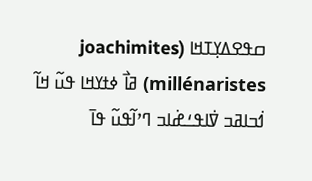ߛߟߐߡߌ߲ߠߞߊ (joachimites millénaristes) ߥߊ߯ ߦߙߌߞߊ ߟߎ߬ ߞߊ߬ ߗ߭ߏߊߥߏ ߜ߭ߊߟߑߝ߭ߊߏ ߣߴߊ߬ߟߎ߬ ߟߊ߫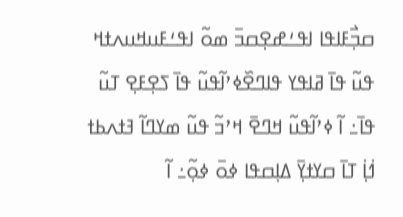ߛߏ߲߯ߓߊߟߊ ߊߟߑߝߐ߲ߛߏ߫ ߘߋ߬ ߊߟߑߓߎߞߎߍߙߞ ߟߎ߬ ߟߊ߫ ߥߊߟߌ ߟߊߣߐ߰ߦߴߊ߬ߟߎ߬ ߟߊ߫ ߖߐ߲ߓߐ߲ ߠߎ߬ ߟߊ߫߸ ߊ߬ ߦߴߊ߬ߟߎ߬ ߞߣߐ߫ ߞߴߏ߬ ߟߎ߬ ߘߌߣߊ߬ ߔߙߍߕߙ ߗ߭ߊ߲߭ ߠߊ߫ ߛߌߙߌ߲߫ ߡߊ߲ߛߟߊ ߦߋ߫ ߦߋ߲߬߸ ߊ߬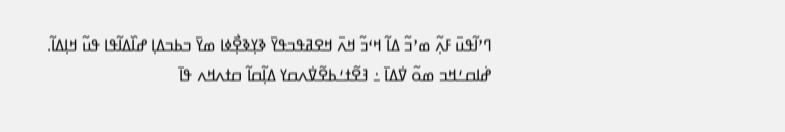ߣߴߊ߬ߟߎ߫ ߓߍ߲߬ ߘߴߏ߬ ߡߊ߬ ߞߵߏ߬ ߞߍ߫ ߞߐߥߟߏߟߌ߫ ߢߌ߲ߢߐ߲߯ߦߊ ߘߌ߫ ߏߕߏߡߊ߲ ߝߊ߰ߡߊ߬ߟߊ ߟߎ߬ ߞߊ߲ߡߊ߬.
ߝ߭ߊߛߑߞߏ ߘߋ߬ ߜ߭ߡߊ߫ ߸ ߔߐ߬ߙߑߕߐ߬ߜ߭ߍߛߌ ߡߊ߲߬ߛߊ߬ ߛߙߍߞߍ ߟߊ߫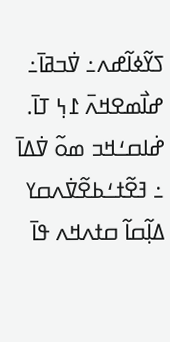ߖߌ߬ߦߊ߬ߝߍ߸ ߜ߭ߏߥߊ߫߸ ߝߊ߯ߘߐߞߍ߫ ߁߆߲ ߠߊ߫.
ߝ߭ߊߛߑߞߏ ߘߋ߬ ߜ߭ߡߊ߫ ߸ ߔߐ߬ߙߑߕߐ߬ߜ߭ߍߛߌ ߡߊ߲߬ߛߊ߬ ߛߙߍߞߍ ߟߊ߫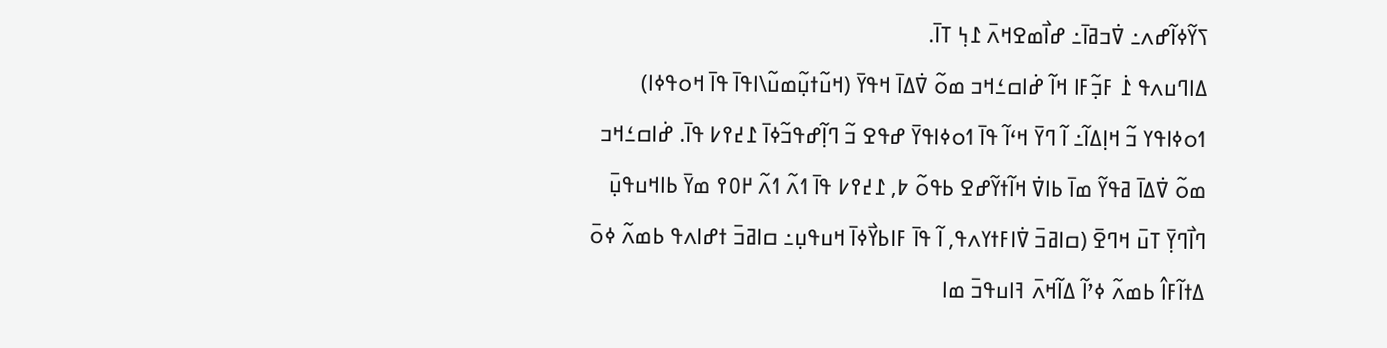ߖߌ߬ߦߊ߬ߝߍ߸ ߜ߭ߏߥߊ߫߸ ߝߊ߯ߘߐߞߍ߫ ߁߆߲ ߠߊ߫.
ߡߊߣߎߍߟ ߁߭ ߓߏ߲߬ߓߊ ߞߊ߬ ߝ߭ߊߛߑߞߏ ߘߋ߬ ߜ߭ߡߊ߫ ߞߟߌ߫ (ߞߎ߬ߙߎ߲߬ߘߎ߬\ߊߟߊ߫ ߟߊ߫ ߞߋߟߦߊ) ߗߋߦߊߟߌ ߏ߬ ߞߊ߲ߡߊ߬߸ ߊ߬ ߣߌ߫ ߞߵߊ߬ ߟߊ߫ ߗߋߦߊߟߌ߫ ߝߟߐ ߏ߬ ߣߊ߲߬ߝߟߏ߬ߦߊ߫ ߁߄߉߇ ߟߊ߫. ߝ߭ߊߛߑߞߏ ߘߋ߬ ߜ߭ߡߊ߫ ߥߟߌ߬ ߘߊ߫ ߕߊߜ߭ ߞߊ߬ߙߌ߬ߝߐ ߕߟߋ߬ ߈, ߁߄߉߇ ߟߊ߫ ߗߍ߬ ߗߍ߬ ߂߀߉ ߘߌ߫ ߕߊߞߎߟߎ߲߫ ߣߊ߯ߣߌ߲߫ ߠߎ߫ ߞߣߐ߫ (ߛߊߥߏ߫ ߜ߭ߊߓߙߌߍߟ, ߊ߬ ߟߊ߫ ߓߊߕߌ߯ߦߊ߫ ߞߎߟߎ߲߸ ߛߊߥߏ߫ ߙߝߊߍߟ ߕߘߍ߬ ߦߋ߫ ߡߙߊ߬ߓߊ߮ ߕߘߍ߬ ߦߴߊ߬ ߡߊ߬ߞߍ߫ ߔߊߎߟߏ߫ ߘߊ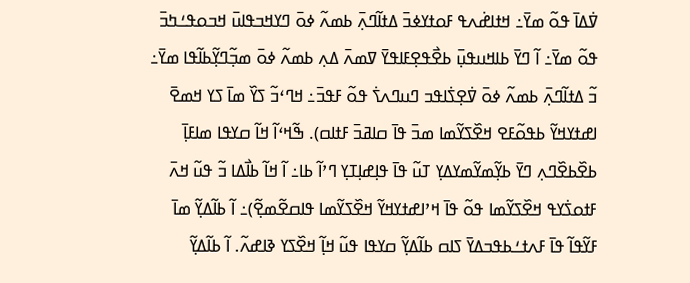ߜ߭ߡߊ߫ ߟߋ߬ ߘߌ߫߸ ߞߙߊߝ߭ߍߟ ߓߋߙߌߦߏ߫ ߡߙߊ߬ߣߍ߲߫ ߕߘߍ߬ ߦߋ߫ ߣߌߞߏߟߊߎ߫ ߞߏߋߟߑߤߏ߫ ߟߋ߬ ߘߌ߫߸ ߊ߬ ߣߌ߫ ߕߊߞߎߟߎ߲߫ ߕߐ߯ߟߐ߲ߓߊߟߌ߫ ߜߘߍ߫ ߡߍ߲ ߕߘߍ߬ ߦߋ߫ ߘߏ߲߬ߣߌ߲߬ߕߊ߬ߟߊ ߘߌ߫߸ ߏ߬ ߡߙߊ߬ߣߍ߲߫ ߕߘߍ߬ ߦߋ߫ ߜ߭ߐ߲ߖ߭ߊߟߏ ߣߎߣߍߖ߭ ߟߋ߬ ߓߟߏ߫߸ ߞߣߵߏ߬ ߖߌ߰ ߘߊ߫ ߖߌ ߞߘߐ߫ ߊߝߙߌߞߌ߬ ߕߟߋ߬ߓߐ ߞߐ߰ߖߌ߬ߘߊ ߘߏ߫ ߟߊ߫ ߛߊߥߏ߫ ߓߙߊߛ). ߒ߬ߞߵߊ߬ ߞߊ߬ ߛߌߟߊ ߘߊߓߊ߲߫ ߕߐ߰ߕߐ߰ߣߍ߲ ߣߌ߫ ߕߌ߲߬ߘߌ߬ߘߌߡߌ߲ ߠߎ߬ ߟߊ߫ ߟߊ߲ߝߊ߲ߠߌ߲ ߣߴߊ߬ ߕߊ߸ ߊ߬ ߞߊ߬ ߕߊ߯ߡߊ ߏ߬ ߟߎ߬ ߞߍ߫ ߓߙߋߖ߭ߌߟ ߞߐ߰ߖߌ߬ߘߊ ߟߋ߬ ߟߊ߫ ߞߴߊߝߙߌߞߌ߬ ߞߐ߰ߖߌ߬ߘߊ ߟߊߛߐ߬ߘߐ߲߬)߸ ߊ߬ ߕߊ߬ߡߌ߲߬ ߘߊ߫ ߓߌ߬ߟߊ߬ ߟߊ߫ ߓߍߙߑߕߟߏߡߌ߫ ߖߊߛ ߕߊ߬ߡߌ߲߬ ߛߌߟߊ ߟߎ߬ ߞߊ߲߬ ߞߐ߰ߖߌ ߢߊߝߍ߬. ߊ߬ ߕߊ߬ߡߌ߲߬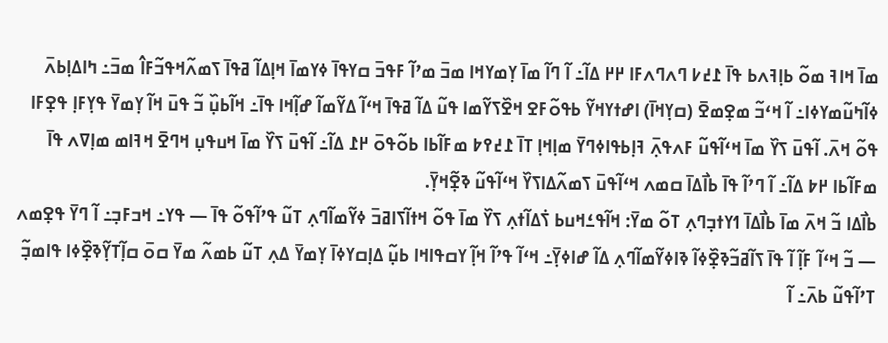ߘߊ߫ ߞߊߔ ߘߋ߬ ߕߊ߲ߔߍߕ ߟߊ߫ ߁߄߇ ߣߍߣߍߓߊ ߂߂ ߡߊ߬߸ ߊ߬ ߣߊ߬ ߘߊ߫ ߌ߲ߘߌߞߊ ߘߏ߫ ߘߴߊ߬ ߓߟߏ߫ ߛߌߟߊ߫ ߦߌߘߊ߫ ߞߊ߲ߡߊ߬ ߥߟߊ߫ ߖߘߍ߬ߞߟߏ߬ߓߊ߮ ߘߏ߫߸ ߤߊߡߊ߲ߕߍ߫ ߦߊ߬ߤߎ߬ߘߌߦߊ߸ ߊ߬ ߞߵߏ߬ ߘߐ߲ߘߐ߫ (ߛߌ߲ߞߊ߫) ߊߝߙߌߞߌ߬ ߕߟߋ߬ߓߐ ߞߐ߰ߖߌ߬ߘߊ ߟߎ߬ ߡߊ߬ ߥߟߊ߫ ߞߵߊ߬ ߡߌ߬ߘߊ߬ ߝߊ߲߬ߞߊ ߟߊ߫߸ ߞߊ߬ߕߎ߲߰ ߏ߬ ߟߎ߫ ߞߊ߬ ߌ߲ߘߌ߫ ߟߌ߲ߓߊ߲ ߟߐ߲ߓߊ ߟߋ߬ ߞߍ߫. ߊ߬ߟߎ߫ ߖߌ߰ ߘߊ߫ ߞߵߊ߬ߟߎ߬ ߓߍߟߍ߲߫ ߔߊ߲ߕߟߊߦߣߌ߫ ߘߊ߲ߞߊ߲ ߠߊ߫ ߁߄߉߈ ߘߓߊ߬ߕߊ ߕߋ߬ߟߋ߫ ߂߁ ߡߊ߬߸ ߊ߬ߟߎ߫ ߖߌ߰ ߘߊ߫ ߞߎߟߎ߲ ߞߣߐ߫ ߞߔߊߘ ߘߊ߲ߜߍ ߟߊ߫ ߘߓߊ߬ߕߊ ߂߈ ߡߊ߬߸ ߊ߬ ߣߴߊ߬ ߟߊ߫ ߕߊ߯ߡߊ߫ ߛߘߍ ߞߵߊ߬ߟߎ߫ ߖߘߍ߬ߡߊߖߌ߰ ߞߵߊ߬ߟߎ߬ ߢߐ߲߬ߞߌ߲߫.
ߕߊ߯ߡߊ ߏ߬ ߞߍ߫ ߘߊ߫ ߕߊ߯ߡߊ߫ ߗߌߙߏ߲ߣߍ߲ ߠߋ߬ ߘߌ߫: ߞߊ߬ߟߑߞߎߕ ߖ߭ߡߊ߬ߙߍ߲ ߖߌ߰ ߘߊ߫ ߟߋ߬ ߞߙߊ߬ߖߊߥߏ߫ ߦߌ߬ߘߊ߬ߣߍ߲ ߠߎ߬ ߟߴߊ߬ߟߋ߬ ߟߊ߫ — ߟߌ߸ ߞߏߓߏ߲߸ ߊ߬ ߣߌ߫ ߟߐ߲ߘߍ — ߏ߬ ߞߵߊ߬ ߓߊ߲߬ ߊ߬ ߟߊ߫ ߖߊ߬ߥߏ߬ߢߐ߲߰ߦߊ߬ ߢߊߦߌ߬ߘߊ߬ߣߍ߲ ߡߊ߬ ߝߊߦߌ߲߫߸ ߞߵߊ߬ ߟߴߊ߬ ߞߊ߲߬ ߌߛߟߊߞߊ ߕߎ߲߬ ߡߊ߲ߛߌߦߊ߫ ߌ߲ߘߌ߫ ߡߍ߲ ߠߎ߬ ߕߘߍ߬ ߘߌ߫ ߛߋ߫ ߛߊ߲߬ߠߌ߲߬ߢߐ߲߰ߦߊ ߟߊߘߏ߲߬ ߠߴߊ߬ߟߎ߬ ߕߍ߫߸ ߊ߬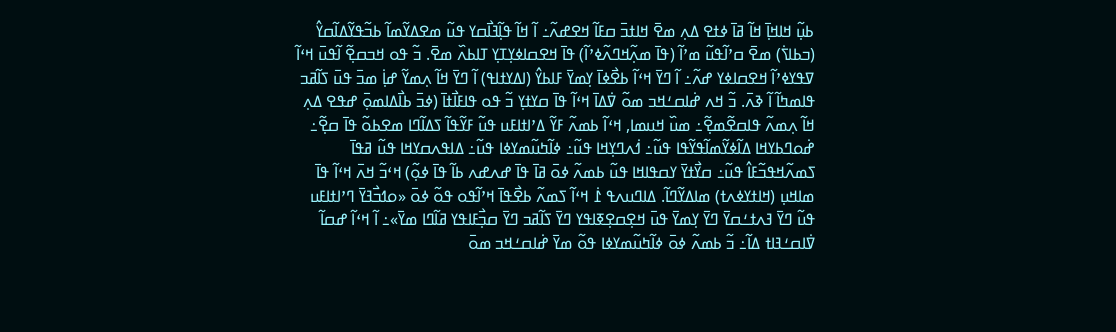ߕߎ߲߬ ߞߊߞߊ߲߫ ߞߊ߬ ߥߊ߫ ߦߙߐ ߡߍ߲ ߘߐ߫ ߞߊߙߏ߫ ߛߓߊ߬ ߞߐߝߍ߬߸ ߊ߬ ߞߊ߬ ߟߊ߲߬ߔߊ߯ߛߌ ߟߎ߬ ߘߐߡߌ߬ߘߊ߬ ߕߏ߬ߟߌ߬ߡߊ߬ߛߌ߮ (ߏߕߊߖ߭) ߘߐ߫ ߛߴߊ߬ߟߎ߬ ߘߴߊ߬ (ߟߊ߫ ߘߍ߲߬ߞߣߍ߬ߦߴߊ߬) ߟߊ߫ ߞߐߛߊߦߌ߲ߠߌ߲ ߠߊߕߍ߰ ߘߐ߫. ߏ߬ ߟߋ ߞߏߛߐ߲߬ ߊ߬ߟߎ߫ ߞߵߊ߬ ߜߟߌߦߴߊ߬ ߞߐߛߊߦߌ ߝߍ߬߸ ߊ߬ ߣߌ߫ ߞߵߊ߬ ߕߐ߯ߦߊ߫ ߌ߲ߘߌ߫ ߓߊߕߌ߮ (ߊߡߌߙߊߟ) ߊ߬ ߣߌ߫ ߞߊ߬ ߍ߲ߘߌ߬ ߝߊ߲߭ ߘߏ߫ ߟߎ߫ ߖߊ߬ߥߏ ߟߊߘߤߊ߬ ߊ߬ ߢߍ߫. ߏ߬ ߞߍ ߝ߭ߊߛߑߞߏ ߘߋ߬ ߜ߭ߡߊ߫ ߞߵߊ߬ ߟߊ߫ ߛߌߙߌ߲ ߏ߬ ߟߋ ߟߊߓߊ߯ߙߊ߫ (ߦߏ߫ ߕߊ߯ߡߊߘߋ߲߫ ߝߟߐ ߡߍ߲ ߞߊ߬ ߍ߲ߘߍ߬ ߟߊߛߐ߬ߘߐ߲߬߸ ߘߎ߰ ߞߎߘߊ, ߞߵߊ߬ ߕߘߍ߬ ߓߌ߬ ߡߴߊߙߊߓߎ ߟߎ߬ ߓߌ߬ߟߊ߬ ߖߡߊ߬ߣߊ ߘߐߕߋ߬ ߟߊ߫ ߛߐ߲߬߸ ߝ߭ߋߣߕߌߞߊ ߡߊ߬ߦߌ߬ߘߊ߬ߟߌ߬ߟߊ ߟߎ߬߸ ߗ߭ߍߣߌ߲ߞߊ ߟߎ߬߸ ߦߊ߬ߤߎ߬ߘߌߦߊ ߟߎ߬߸ ߡߊߟߍߛߌߞߊ ߟߎ߬ ߥߟߊ߫ ߖߘߍ߬ߞߟߏ߬ߓߊ߮ ߟߎ߬߸ ߛߌ߯ߙߌ߫ ߌߛߟߊߞߊ ߟߎ߬ ߕߘߍ߬ ߦߋ߫ ߥߊ߫ ߟߊ߫ ߝߍߝߍ ߕߊ߬ ߟߊ߫ ߦߋ߲߬) ߞߵߏ߬ ߞߍ߫ ߞߵߊ߬ ߟߊ߫ ߘߊߞߎ߲ (ߞߊߙߌߦߍߙ) ߘߊߡߌ߬ߣߊ߬. ߡߊߣߎߍߟ ߁߭ ߞߵߊ߬ ߖߘߍ߬ ߕߐ߯ߟߊ߫ ߞߴߊ߬ߟߋ ߟߋ߬ ߦߋ߫ «ߋߗߏ߯ߔߌ߫ ߣߴߊߙߊߓߎ ߟߎ߬ ߣߌ߫ ߔߍߙߑߛߌ߫ ߣߌ߫ ߌ߲ߘߌ߫ ߟߎ߫ ߞߐ߲ߛߐ߲ߧߊߟߌ ߣߌ߫ ߖߊ߬ߥߏ ߣߌ߫ ߛߏ߲߯ߓߊߟߌ ߥߊ߬ߣߊ ߘߌ߫»߸ ߊ߬ ߞߵߊ߬ ߝߛߊ߬ ߜ߭ߊߛߑߔߊߙ ߡߊ߬߸ ߏ߬ ߕߘߍ߬ ߦߋ߫ ߦߊ߬ߤߎ߬ߘߌߦߊ ߟߋ߬ ߘߌ߫ ߝ߭ߊߛߑߞߏ ߘߋ߫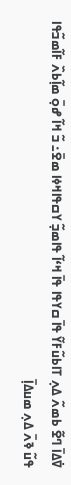ߜ߭ߡߊ߫ ߣߐ߬ ߕߘߍ߬ ߡߍ߲ ߠߊߕߎ߬ߓߌ߬ ߟߊ߫ ߛߌߟߊ ߟߊ߫ ߞߵߊ߬ ߟߊߘߏ߲߬ ߌߛߟߊߞߦߊ ߘߐ߫߸ ߏ߬ ߞߊ߬ ߝߋ߲߫ ߘߊ߲߬ߕߍ߰ ߓߊ߬ߘߏ߬ߟߊ ߟߎ߬ ߢߍ߫ ߡߍ߲ ߘߎߡߊ߲߫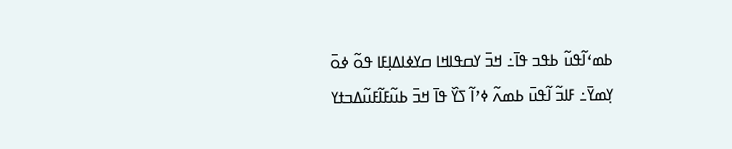ߕߘߵߊ߬ߟߎ߬ ߕߟߏ ߟߊ߫߸ ߞߏ߫ ߌߛߟߊߞߊ ߛߌߦߊߡߊ߲ߓߊ ߟߋ߬ ߦߋ߫ ߌ߲ߘߌ߫߸ ߓߊߏ߬ ߊ߬ߟߎ߫ ߕߘߍ߬ ߦߴߊ߬ ߖߌ߰ ߟߊ߫ ߞߏ߫ ߕߎ߬ߓߊ߬ߓߎ߬ߡߏߙߌ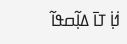ߗ߭ߊ߲߭ ߠߊ߫ ߡߊ߲߬ߛߟߊ߬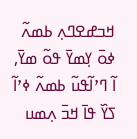ߞߏߝߐߣߍ߲ ߕߘߍ߬ ߦߋ߫ ߌ߲ߘߌ߫ ߟߋ߬ ߘߌ߫, ߊ߬ ߣߴߊ߬ߟߎ߬ ߕߘߍ߬ ߦߴߊ߬ ߖߌ߰ ߟߊ߫ ߞߏ߫ ߍ߲ߘߎ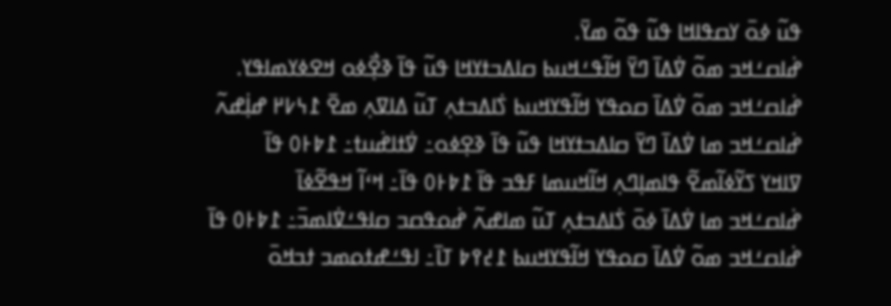ߟߎ߬ ߦߋ߫ ߌߛߟߊߞߊ ߟߎ߬ ߟߋ߬ ߘߌ߫.
ߝ߭ߊߛߑߞߏ ߘߋ߬ ߜ߭ߡߊ߫ ߣߌ߫ ߞߊ߬ߟߑߞߎߕ ߛߊߡߏߙߌߞߊ ߟߎ߬ ߟߊ߫ ߢߐ߲߯ߦߋ ߞߐߦߌߘߊߟߌ.
ߝ߭ߊߛߑߞߏ ߘߋ߬ ߜ߭ߡߊ߫ ߛߋߟߌ ߞߊ߬ߟߌߞߎߕ ߖ߭ߊߡߏߙߍ߲ ߠߎ߬ ߡߊߜߍ߲ ߘߐ߫ ߁߆߇߂ ߝߊ߲߭ߝߍ߬
ߝ߭ߊߛߑߞߏ ߘߊ ߜ߭ߡߊ߫ ߣߌ߫ ߛߊߡߏߙߌߞߊ ߟߎ߬ ߟߊ߫ ߢߐ߲ߦߋ߸ ߜ߭ߙߊߝ߭ߎߙ߸ ߁߈߅߀ ߟߊ߫
ߜߊߞߌ ߖߌ߬ߦߊ߬ߘߐ߬ ߟߊߘߊ߲ߣߍ߲ ߞߊ߬ߞߎߘߊ ߓߟߏ ߟߊ߫ ߁߈߅߀ ߟߊ߫߸ ߞߵߊ߬ ߞߟߐ߬ߦߊ߫
ߝ߭ߊߛߑߞߏ ߘߊ ߜ߭ߡߊ߫ ߦߋ߫ ߖ߭ߊߡߏߙߍ߲ ߠߎ߬ ߘߊߝߍ߬ ߝ߭ߋߟߛߏ ߛߊߟߑߜ߭ߊߘߏ߫߸ ߁߈߅߀ ߟߊ߫
ߝ߭ߊߛߑߞߏ ߘߋ߬ ߜ߭ߡߊ߫ ߛߋߟߌ ߞߊ߬ߟߌߞߎߕ ߁߄߉߈ ߠߊ߫߸ ߊߟߑߝߙߋߘߏ ߙߏߞߋ߫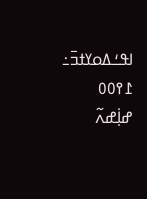ߊߟߑߡߋߌߙߏ߫߸ ߁߉߀߀ ߝߊ߲߭ߝߍ߬